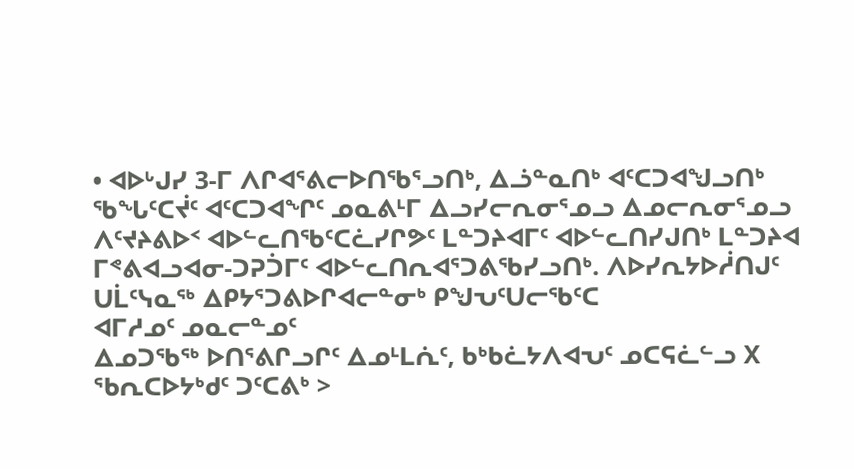• ᐊᐅᒡᒍᓯ 3-ᒥ ᐱᒋᐊᕐᕕᓕᐅᑎᖃᕐᓗᑎᒃ, ᐃᓘᓐᓇᑎᒃ ᐊᑦᑕᑐᐊᖑᓗᑎᒃ ᖃᖓᑦᑕᔫᑦ ᐊᑦᑕᑐᐊᖏᑦ ᓄᓇᕕᒻᒥ ᐃᓗᓯᓕᕆᓂᕐᓄᓗ ᐃᓄᓕᕆᓂᕐᓄᓗ ᐱᑦᔪᔨᕕᐅᑉ ᐊᐅᓪᓚᑎᖃᑦᑕᓛᓯᒋᕗᑦ ᒪᓐᑐᔨᐊᒥᑦ ᐊᐅᓪᓚᑎᓯᒍᑎᒃ ᒪᓐᑐᔨᐊ ᒥᕝᕕᐊᓗᐊᓂ-ᑐᕈᑑᒥᑦ ᐊᐅᓪᓚᑎᕆᐊᕐᑐᕕᖃᓯᓗᑎᒃ. ᐱᐅᓯᕆᔭᐅᓲᑎᒍᑦ ᑌᒫᑦᓭᓇᖅ ᐃᑭᔭᕐᑐᕕᐅᒋᐊᓕᓐᓂᒃ ᑭᖑᕃᑦᑌᓕᖃᑦᑕ
ᐊᒥᓱᓄᑦ ᓄᓇᓕᓐᓄᑦ
ᐃᓄᑐᖃᖅ ᐅᑎᕐᕕᒋᓗᒋᑦ ᐃᓄᒻᒪᕇᑦ, ᑲᒃᑲᓛᔭᐱᐊᕃᑦ ᓄᑕᕋᓛᓪᓗ X
ᕐᑲᕆᑕᐅᔭᒃᑯᑦ ᑐᑦᑕᕕᒃ >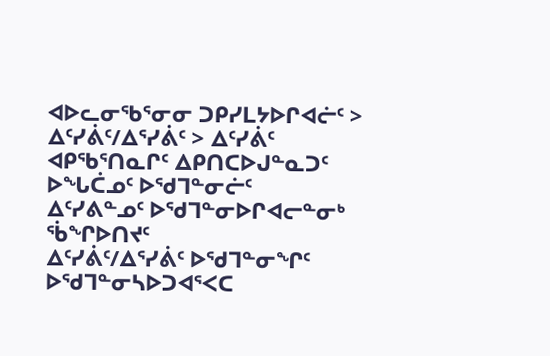ᐊᐅᓚᓂᖃᕐᓂᓂ ᑐᑭᓯᒪᔭᐅᒋᐊᓖᑦ > ᐃᑦᓯᕖᑦ/ᐃᕐᓯᕖᑦ > ᐃᑦᓯᕖᑦ ᐊᑭᖃᕐᑎᓇᒋᑦ ᐃᑭᑎᑕᐅᒍᓐᓇᑐᑦ ᐅᖓᑖᓄᑦ ᐅᖁᒣᓐᓂᓖᑦ
ᐃᑦᓯᕕᓐᓄᑦ ᐅᖁᒣᓐᓂᐅᒋᐊᓕᓐᓂᒃ ᖄᖏᐅᑎᔪᑦ
ᐃᑦᓯᕖᑦ/ᐃᕐᓯᕖᑦ ᐅᖁᒣᓐᓂᖏᑦ ᐅᖁᒣᓐᓂᓴᐅᑐᐊᕐᐸᑕ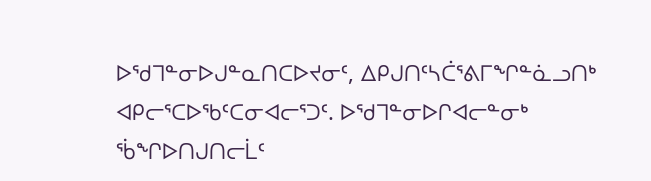ᐅᖁᒣᓐᓂᐅᒍᓐᓇᑎᑕᐅᔪᓂᑦ, ᐃᑭᒍᑎᑦᓴᑖᕐᕕᒥᖏᓐᓈᓗᑎᒃ ᐊᑭᓕᕐᑕᐅᖃᑦᑕᓂᐊᓕᕐᑐᑦ. ᐅᖁᒣᓐᓂᐅᒋᐊᓕᓐᓂᒃ ᖄᖏᐅᑎᒍᑎᓕᒫᑦ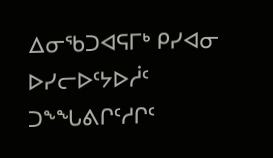ᐃᓂᖃᑐᐊᕋᒥᒃ ᑭᓯᐊᓂ ᐅᓯᓕᐅᑦᔭᐅᓲᑦ ᑐᖕᖓᕕᒋᑦᓱᒋᑦ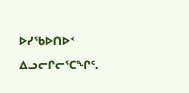ᐅᓯᖃᐅᑎᐅᑉ ᐃᓗᓕᒋᓕᕐᑕᖏᑦ.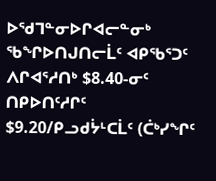ᐅᖁᒣᓐᓂᐅᒋᐊᓕᓐᓂᒃ ᖃᖏᐅᑎᒍᑎᓕᒫᑦ ᐊᑭᖃᕐᑐᑦ ᐱᒋᐊᕐᓱᑎᒃ $8.40-ᓂᑦ ᑎᑭᐅᑎᑦᓱᒋᑦ $9.20/ᑭᓗᑯᔮᒻᑕᒫᑦ (ᑖᒃᓯᖏᑦ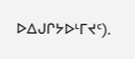ᐅᐃᒍᒋᔭᐅᒻᒥᔪᑦ).